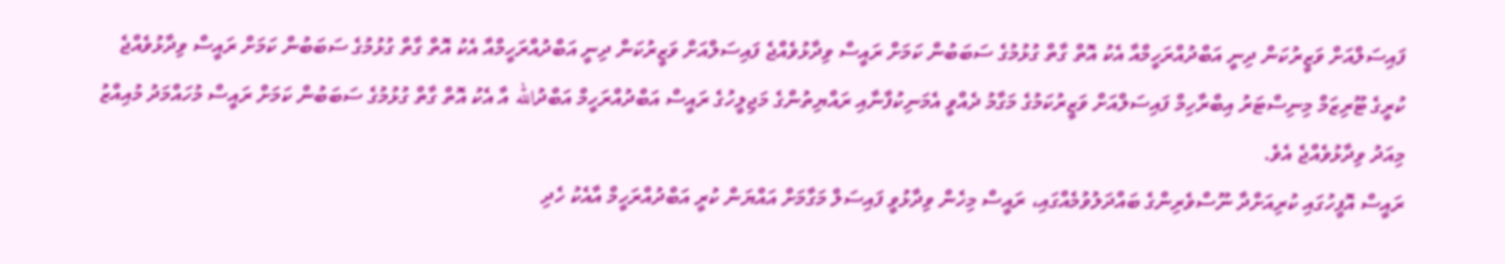ފައިސަލްއަށް ވަޒީރުކަން ދިނީ އަބްދުއްރަހީމްއާ އެކު އޮތް ގާތް ގުޅުމުގެ ސަބަބުން ކަމަށް ރައީސް ވިދާޅުވެއްޖެ ފައިސަލްއަށް ވަޒީރުކަން ދިނީ އަބްދުއްރަހީމްއާ އެކު އޮތް ގާތް ގުޅުމުގެ ސަބަބުން ކަމަށް ރައީސް ވިދާޅުވެއްޖެ
ކުރީގެ ޓޫރިޒަމް މިނިސްޓަރު އިބްރާހިމް ފައިސަލްއަށް ވަޒީރުކަމުގެ މަގާމު ދެއްވީ އެމަނިކުފާނާއި ރައްޔިތުންގެ މަޖިލީހުގެ ރައީސް އަބްދުއްރަހީމް އަބްދުالله އާ އެކު އޮތް ގާތް ގުޅުމުގެ ސަބަބުން ކަމަށް ރައީސް މުހައްމަދު މުއިއްޒު މިއަދު ވިދާޅުވެއްޖެ އެވެ.
ރައީސް އޮފީހުގައި ކުރިއަށްދާ ނޫސްވެރިންގެ ބައްދަލުވުމެއްގައި، ރައީސް މިހެން ވިދާޅުވީ ފައިސަލް މަގާމަށް އައްޔަން ކުރީ އަބްދުއްރަހީމް އާއެކު ހެދި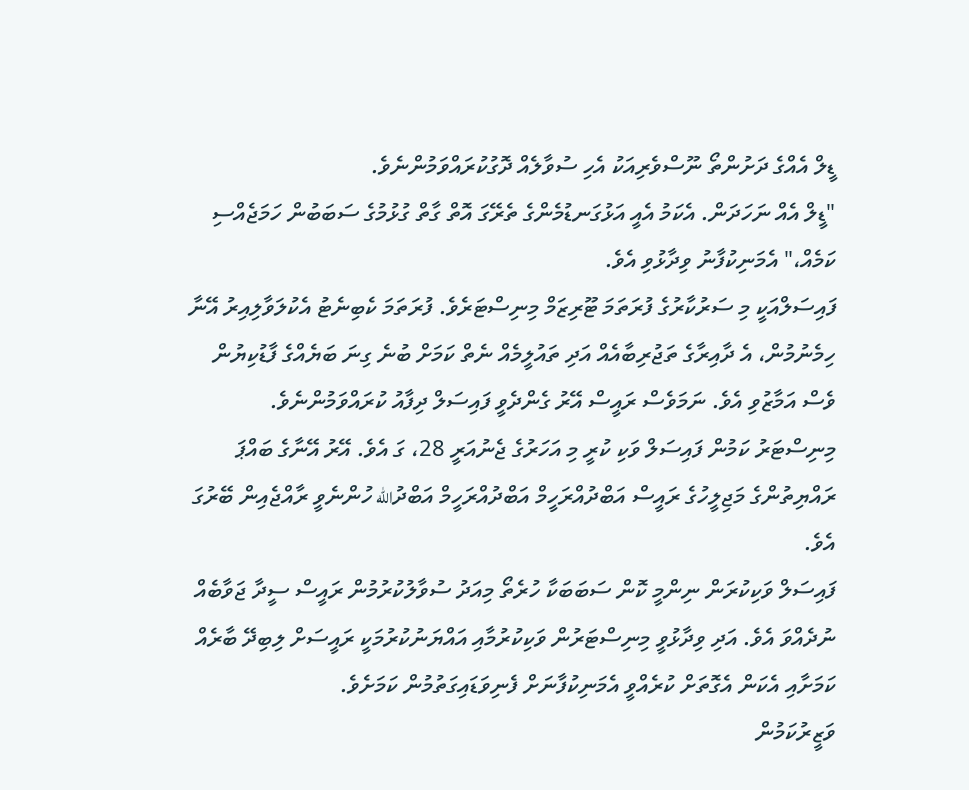ޑީލް އެއްގެ ދަށުންތޯ ނޫސްވެރިއަކު އެހި ސުވާލެއް ދޮގުކުރައްވަމުންނެވެ.
"ޑީލް އެއް ނަހަދަން. އެކަމު އެއީ އަޅުގަނޑުމެންގެ ތެރޭގަ އޮތް ގާތް ގުޅުމުގެ ސަބަބުން ހަމަޖެއްސި ކަމެއް،" އެމަނިކުފާނު ވިދާޅުވި އެވެ.
ފައިސަލްއަކީ މި ސަރުކާރުގެ ފުރަތަމަ ޓޫރިޒަމް މިނިސްޓަރެވެ. ފުރަތަމަ ކެބިނެޓު އެކުލަވާލިއިރު އޭނާ ހިމެނުމުން، އެ ދާއިރާގެ ތަޖުރިބާއެއް އަދި ތައުލީމެއް ނެތް ކަމަށް ބުނެ ގިނަ ބަޔެއްގެ ފާޑުކިޔުން ވެސް އަމާޒުވި އެވެ. ނަމަވެސް ރައީސް އޭރު ގެންދެވީ ފައިސަލް ދިފާއު ކުރައްވަމުންނެވެ.
މިނިސްޓަރު ކަމުން ފައިސަލް ވަކި ކުރީ މި އަހަރުގެ ޖެނުއަރީ 28، ގަ އެވެ. އޭރު އޭނާގެ ބައްޕަ ރައްޔިތުންގެ މަޖިލީހުގެ ރައީސް އަބްދުއްރަހީމް އަބްދުއްރަހީމް އަބްދުالله ހުންނެވީ ރާއްޖެއިން ބޭރުގަ އެވެ.
ފައިސަލް ވަކިކުރަން ނިންމީ ކޮން ސަބަބަކާ ހުރެތޯ މިއަދު ސުވާލުކުރުމުން ރައީސް ސީދާ ޖަވާބެއް ނުދެއްވަ އެވެ. އަދި ވިދާޅުވީ މިނިސްޓަރުން ވަކިކުރުމާއި އައްޔަނުކުރުމަކީ ރައީސަށް ލިބިދޭ ބާރެއް ކަމަށާއި އެކަން އެގޮތަށް ކުރެއްވީ އެމަނިކުފާނަށް ފެނިވަޑައިގަތުމުން ކަމަށެވެ.
ވަޒީރުކަމުން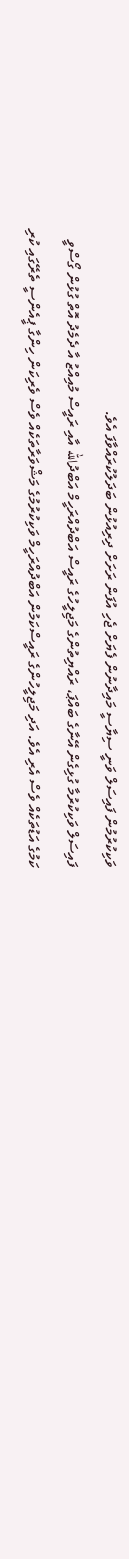ވަކިކުރުމުން ފައިސަލް ވަނީ ސިޔާސީ މައިދާނުން ފެޔަށް ޖެހި އުފަން ރަށަށް ދިރިއުޅުން ބަދަލުކުރައްވާފަ އެވެ.
ފައިސަލް ވަކިކުރުމާ ގުޅިގެން އޭނާގެ ބައްޕަ، ރައްޔިތުންގެ މަޖިލީހުގެ ރައީސް އަބްދުއްރަހީމް އަބްދުالله އާއި ރައީސް މުއިއްޒު އާ ދެމެދު އޮތް ގުޅުން ގޯސްވީ ކަމުގެ އަޑުތަކެއް ވެސް އެރި އެވެ. އަދި މަޖިލީހުންގެ ރައީސްކަމުން އަބްދުއްރަހީމް ވަކިކުރުމުގެ މަޝްވަރާތަކެއް ވެސް ވެރިކަން ހިންގާ ޕީއެންސީ ތެރޭގައި ކުރި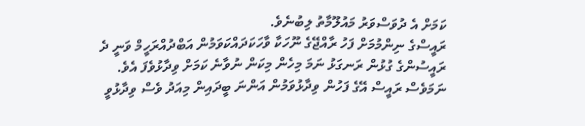ކަމަށް އެ ދުވަސްވަރު މައުލޫމާތު ލިބުނެވެ.
ރައީސްގެ ނިންމުމަށް ފަހު ރާއްޖޭގެ ނޫހަކާ ވާހަކަދައްކަވަމުން އަބްދުއްރަހީމް ވަނީ ދެ ރައީސުންގެ ގުޅުން ރަނގަޅު ނަމަ މިހެން މިކަން ނުވާނެ ކަމަށް ވިދާޅުވެފަ އެވެ.
ނަމަވެސް ރައީސް އޭގެ ފަހުން ވިދާޅުވަމުން އަންނަ ބީދައިން މިއަދު ވެސް ވިދާޅުވީ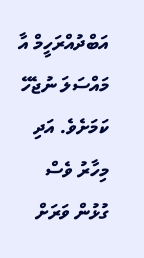އަބްދުއްރަހީމް އާ މައްސަލަ ނުޖެހޭ ކަމަށެވެ. އަދި މިހާރު ވެސް ގުޅުން ވަރަށް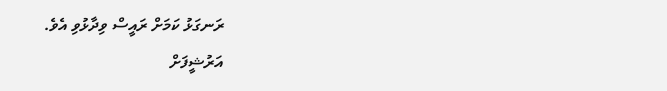ރަނގަޅު ކަމަށް ރައީސް ވިދާޅުވި އެވެ.
އަރުޝީފަށް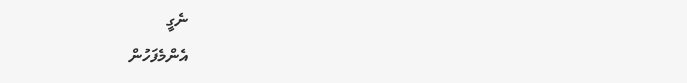ނެގީ
އެންމެފަހުން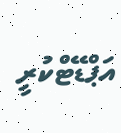އަޕްޑޭޓްކުރީ